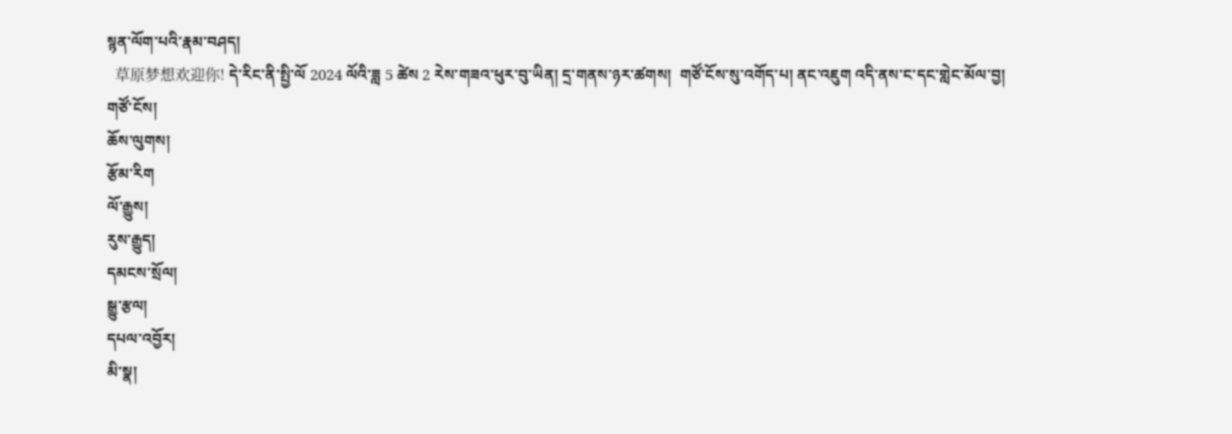སྙན་ལོག་པའི་རྣམ་བཤད།
  草原梦想欢迎你! དེ་རིང་ནི་སྤྱི་ལོ 2024 ལོའི་ཟླ 5 ཚེས 2 རེས་གཟའ་ཕུར་བུ་ཡིན། དྲ་གནས་ཉར་ཚགས།  གཙོ་ངོས་སུ་འགོད་པ། ནང་འཇུག འདི་ནས་ང་དང་གླེང་མོལ་བྱ།
གཙོ་ངོས།
ཆོས་ལུགས།
རྩོམ་རིག
ལོ་རྒྱུས།
རུས་རྒྱུད།
དམངས་སྲོལ།
སྒྱུ་རྩལ།
དཔལ་འབྱོར།
མི་སྣ།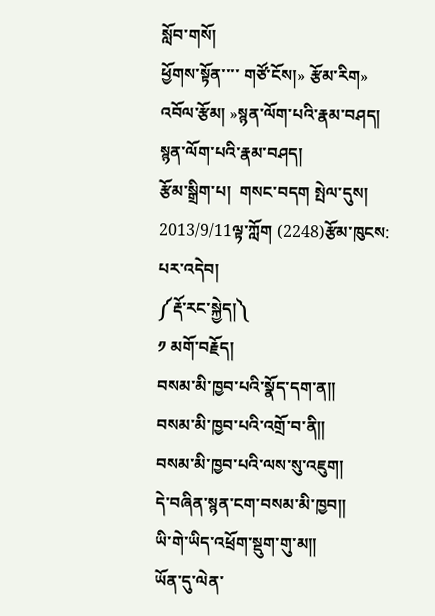སློབ་གསོ།
ཕྱོགས་སྟོན་་་་ གཙོ་ངོས།» རྩོམ་རིག» འབོལ་རྩོམ། »སྙན་ལོག་པའི་རྣམ་བཤད།
སྙན་ལོག་པའི་རྣམ་བཤད།
རྩོམ་སྒྲིག་པ།  གསང་བདག སྤེལ་དུས། 2013/9/11ལྟ་ཀློག (2248)རྩོམ་ཁུངས: པར་འདེབ།
༼རྡོ་རང་སྐྱེད།༽
༡ མགོ་བརྗོད།
བསམ་མི་ཁྱབ་པའི་སྣོད་དག་ན༎
བསམ་མི་ཁྱབ་པའི་འགྲོ་བ་ནི༎
བསམ་མི་ཁྱབ་པའི་ལས་སུ་འཇུག།
དེ་བཞིན་སྙན་ངག་བསམ་མི་ཁྱབ༎
ཡི་གེ་ཡིད་འཕྲོག་སྡུག་གུ་མ༎
ཡོན་དུ་ལེན་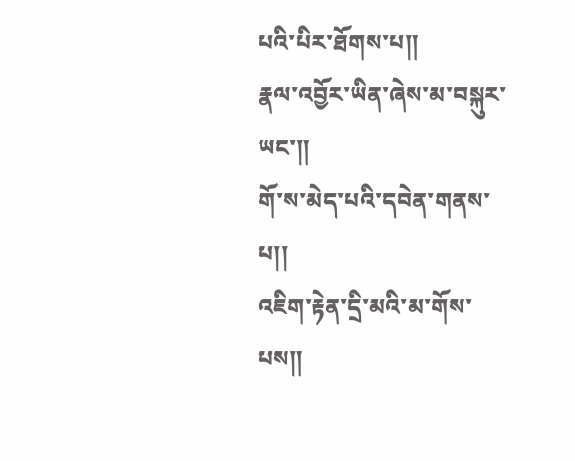པའི་པིར་ཐོགས་པ༎
རྣལ་འབྱོར་ཡིན་ཞེས་མ་བསྐུར་ཡང་༎
གོ་ས་མེད་པའི་དབེན་གནས་པ།།
འཇིག་རྟེན་དྲི་མའི་མ་གོས་པས༎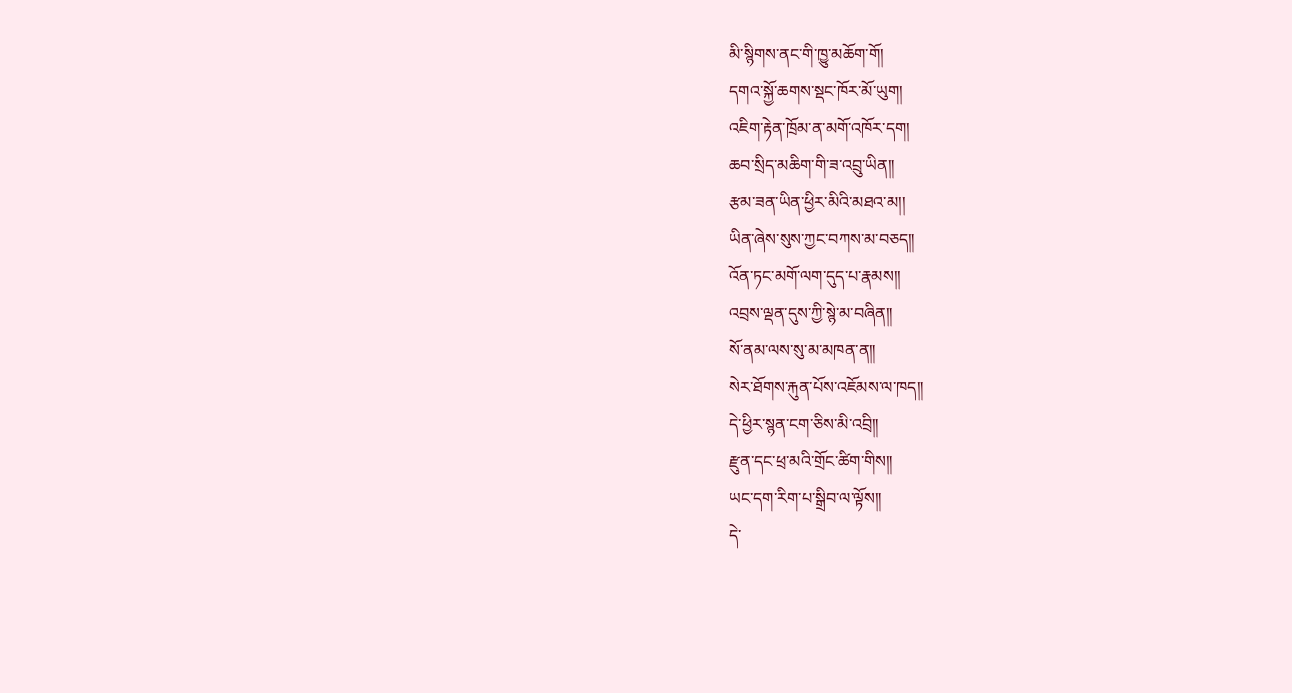མི་སྙིགས་ནང་གི་ཁྱུ་མཆོག་གོ།
དགའ་སྐྱོ་ཆགས་སྡང་ཁོར་མོ་ཡུག།
འཇིག་རྟེན་ཁྲོམ་ན་མགོ་འཁོར་དག།
ཆབ་སྲིད་མཆིག་གི་ཟ་འབྲུ་ཡིན༎
རྩམ་ཟན་ཡིན་ཕྱིར་མིའི་མཐའ་མ།།
ཡིན་ཞེས་སུས་ཀྱང་བཀས་མ་བཅད༎
འོན་ཏང་མགོ་ལག་དུད་པ་རྣམས།།
འབྲས་ལྡན་དུས་ཀྱི་སྙེ་མ་བཞིན༎
སོ་ནམ་ལས་སུ་མ་མཁན་ན༎
སེར་ཐོགས་རྐུན་པོས་འཇོམས་ལ་ཁད༎
དེ་ཕྱིར་སྙན་ངག་ཅིས་མི་འབྲི༎
རྫུན་དང་ཕྲ་མའི་གྲོང་ཚིག་གིས༎
ཡང་དག་རིག་པ་སྒྲིབ་ལ་ལྟོས༎
དེ་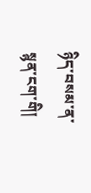ཉིད་བསམ་ན་སྙན་ངག་གི།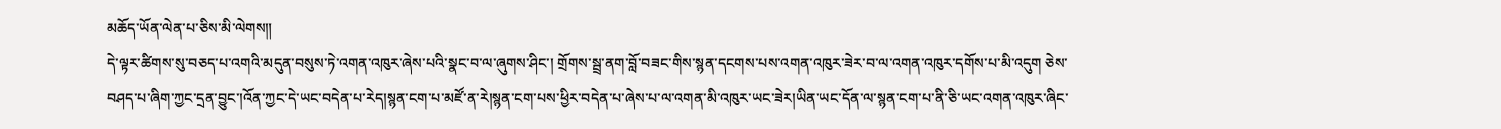མཆོད་ཡོན་ལེན་པ་ཅིས་མི་ལེགས༎
དེ་ལྟར་ཚིགས་སུ་བཅད་པ་འགའི་མདུན་བསུས་ཏེ་འགན་འཁུར་ཞེས་པའི་སྣང་བ་ལ་ཞུགས་ཤིང་། གྲོགས་སྦྲ་ནག་བློ་བཟང་གིས་སྙན་དངགས་པས་འགན་འཁུར་ཟེར་བ་ལ་འགན་འཁུར་དགོས་པ་མི་འདུག ཅེས་བཤད་པ་ཞིག་ཀྱང་དྲན་བྱུང་།འོན་ཀྱང་དེ་ཡང་བདེན་པ་རེད།སྙན་ངག་པ་མཛོ་ན་རེ།སྙན་ངག་པས་ཕྱིར་བདེན་པ་ཞེས་པ་ལ་འགན་མི་འཁུར་ཡང་ཟེར།ཡིན་ཡང་དོན་ལ་སྙན་ངག་པ་ནི་ཅི་ཡང་འགན་འཁུར་ཞིང་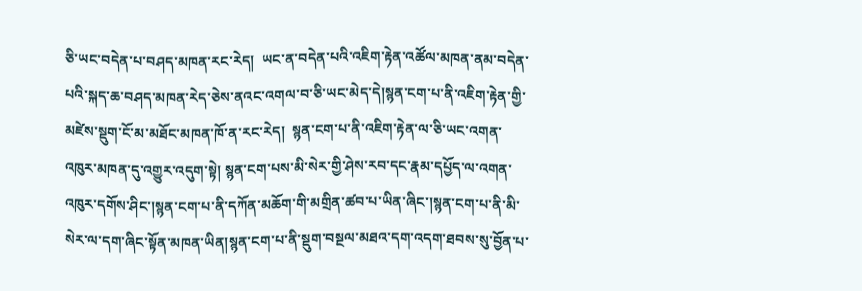ཅི་ཡང་བདེན་པ་བཤད་མཁན་རང་རེད།  ཡང་ན་བདེན་པའི་འཇིག་རྟེན་འཚོལ་མཁན་ནམ་བདེན་པའི་སྐད་ཆ་བཤད་མཁན་རེད་ཅེས་ནའང་འགལ་བ་ཅི་ཡང་མེད་དེ།སྙན་ངག་པ་ནི་འཇིག་རྟེན་གྱི་མཛེས་སྡུག་ངོ་མ་མཐོང་མཁན་ཁོ་ན་རང་རེད།  སྙན་ངག་པ་ནི་འཇིག་རྟེན་ལ་ཅི་ཡང་འགན་འཁུར་མཁན་དུ་འགྱུར་འདུག་སྟེ། སྙན་ངག་པས་མི་སེར་གྱི་ཤེས་རབ་དང་རྣམ་དཔྱོད་ལ་འགན་འཁུར་དགོས་ཤིང་།སྙན་ངག་པ་ནི་དཀོན་མཆོག་གི་མགྲིན་ཚབ་པ་ཡིན་ཞིང་།སྙན་ངག་པ་ནི་མི་སེར་ལ་དག་ཞིང་སྟོན་མཁན་ཡིན།སྙན་ངག་པ་ནི་སྡུག་བསྔལ་མཐའ་དག་འདག་ཐབས་སུ་བྱོན་པ་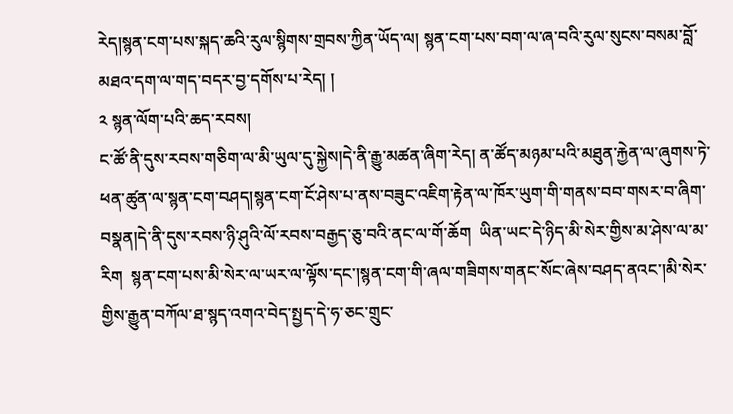རེད།སྙན་ངག་པས་སྐད་ཆའི་རུལ་སྙིགས་གྲབས་ཀྱིན་ཡོད་ལ། སྙན་ངག་པས་བག་ལ་ཞ་བའི་རུལ་སུངས་བསམ་བློ་མཐའ་དག་ལ་གད་བདར་བྱ་དགོས་པ་རེད། །
༢ སྙན་ལོག་པའི་ཆད་རབས།
ང་ཚོ་ནི་དུས་རབས་གཅིག་ལ་མི་ཡུལ་དུ་སྐྱེས།དེ་ནི་རྒྱུ་མཚན་ཞིག་རེད། ན་ཚོད་མཉམ་པའི་མཐུན་རྐྱེན་ལ་ཞུགས་ཏེ་ཕན་ཚུན་ལ་སྙན་ངག་བཤད།སྙན་ངག་ངོ་ཤེས་པ་ནས་བཟུང་འཇིག་རྟེན་ལ་ཁོར་ཡུག་གི་གནས་བབ་གསར་བ་ཞིག་བསྣན།དེ་ནི་དུས་རབས་ཉི་ཤུའི་ལོ་རབས་བརྒྱད་ཅུ་བའི་ནང་ལ་གོ་ཆོག  ཡིན་ཡང་དེ་ཉིད་མི་སེར་གྱིས་མ་ཤེས་ལ་མ་རིག  སྙན་ངག་པས་མི་སེར་ལ་ཡར་ལ་ལྟོས་དང་།སྙན་ངག་གི་ཞལ་གཟིགས་གནང་སོང་ཞེས་བཤད་ནའང་།མི་སེར་གྱིས་རྒྱུན་བཀོལ་ཐ་སྙད་འགའ་བེད་སྤྱད་དེ་ཧ་ཅང་གྲུང་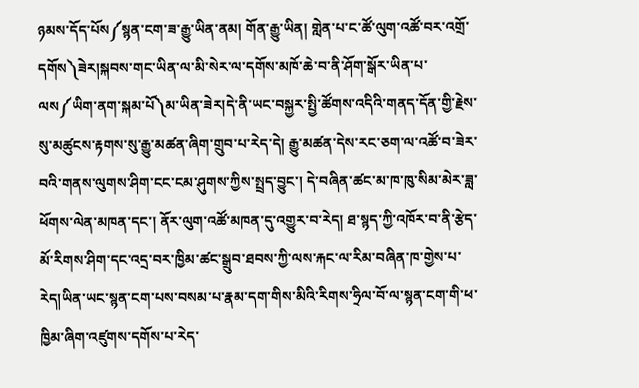ཉམས་དོད་པོས༼སྙན་ངག་ཟ་རྒྱུ་ཡིན་ནམ། གོན་རྒྱུ་ཡིན། གླེན་པ་ང་ཚོ་ལུག་འཚོ་བར་འགྲོ་དགོས༽ཟེར།སྐབས་གང་ཡིན་ལ་མི་སེར་ལ་དགོས་མཁོ་ཆེ་བ་ནི་ཤོག་སྒོར་ཡིན་པ་ལས༼ཡིག་ནག་སྐམ་པོ༽མ་ཡིན་ཟེར།དེ་ནི་ཡང་བསྐྱར་སྤྱི་ཚོགས་འདིའི་གནད་དོན་གྱི་རྗེས་སུ་མཚུངས་རྟགས་སུ་རྒྱུ་མཚན་ཞིག་གྲུབ་པ་རེད་དེ། རྒྱུ་མཚན་དེས་རང་ཅག་ལ་འཚོ་བ་ཟེར་བའི་གནས་ལུགས་ཤིག་ངང་ངམ་ཤུགས་ཀྱིས་སྤྲད་བྱུང་། དེ་བཞིན་ཚང་མ་ཁ་ཁུ་སིམ་མེར་ཟླ་ཕོགས་ལེན་མཁན་དང་། ནོར་ལུག་འཚོ་མཁན་དུ་འགྱུར་བ་རེད། ཐ་སྙད་ཀྱི་འཁོར་བ་ནི་རྩེད་མོ་རིགས་ཤིག་དང་འདྲ་བར་ཁྱིམ་ཚང་སྒྲུབ་ཐབས་ཀྱི་ལས་རྐང་ལ་རིམ་བཞིན་ཁ་གྱེས་པ་རེད།ཡིན་ཡང་སྙན་ངག་པས་བསམ་པ་རྣམ་དག་གིས་མིའི་རིགས་ཧྲིལ་བོ་ལ་སྙན་ངག་གི་ཕ་ཁྱིམ་ཞིག་འཛུགས་དགོས་པ་རེད་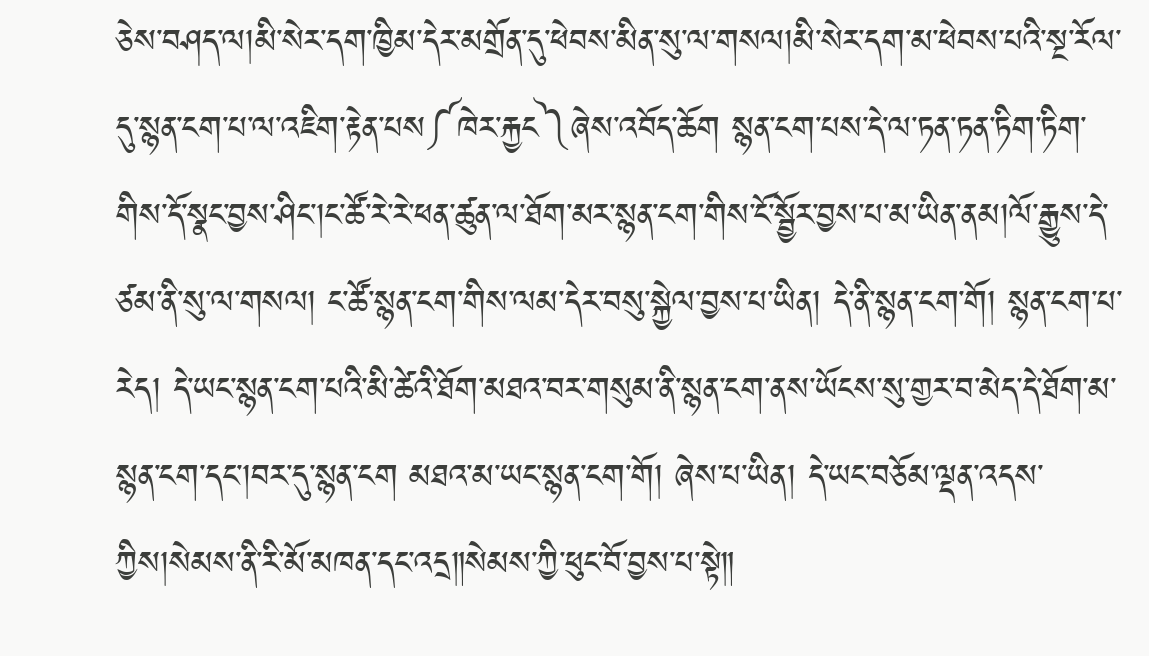ཅེས་བཤད་ལ།མི་སེར་དག་ཁྱིམ་དེར་མགྲོན་དུ་ཕེབས་མིན་སུ་ལ་གསལ།མི་སེར་དག་མ་ཕེབས་པའི་སྔ་རོལ་དུ་སྙན་ངག་པ་ལ་འཇིག་རྟེན་པས༼ཁེར་རྐྱང༽ཞེས་འབོད་ཆོག སྙན་ངག་པས་དེ་ལ་ཏན་ཏན་ཏིག་ཏིག་གིས་དོ་སྣང་བྱས་ཤིང་།ང་ཚོ་རེ་རེ་ཕན་ཚུན་ལ་ཐོག་མར་སྙན་ངག་གིས་ངོ་སྦྱོར་བྱས་པ་མ་ཡིན་ནམ།ལོ་རྒྱུས་དེ་ཙམ་ནི་སུ་ལ་གསལ། ང་ཚོ་སྙན་ངག་གིས་ལམ་དེར་བསུ་སྐྱེལ་བྱས་པ་ཡིན། དེ་ནི་སྙན་ངག་གོ། སྙན་ངག་པ་རེད། དེ་ཡང་སྙན་ངག་པའི་མི་ཚེའི་ཐོག་མཐའ་བར་གསུམ་ནི་སྙན་ངག་ནས་ཡོངས་སུ་གྱར་བ་མེད་དེ་ཐོག་མ་སྙན་ངག་དང་།བར་དུ་སྙན་ངག མཐའ་མ་ཡང་སྙན་ངག་གོ། ཞེས་པ་ཡིན། དེ་ཡང་བཅོམ་ལྡན་འདས་ཀྱིས།སེམས་ནི་རི་མོ་མཁན་དང་འདྲ༎སེམས་ཀྱི་ཕུང་བོ་བྱས་པ་སྟེ༎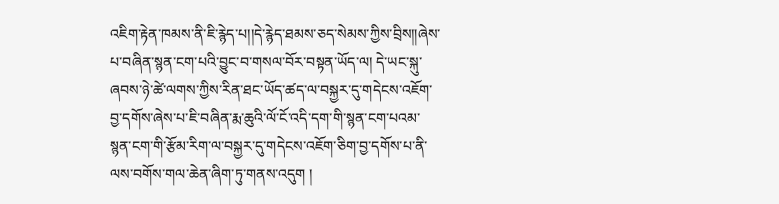འཇིག་རྟེན་ཁམས་ནི་ཇི་རྙེད་པ།།དེ་རྙེད་ཐམས་ཅད་སེམས་ཀྱིས་བྲིས༎ཞེས་པ་བཞིན་སྙན་ངག་པའི་བྱུང་བ་གསལ་བོར་བསྟན་ཡོད་ལ། དེ་ཡང་སྐུ་ཞབས་ཉེ་ཚེ་ལགས་ཀྱིས་རིན་ཐང་ཡོད་ཚད་ལ་བསྐྱར་དུ་གདེངས་འཇོག་བྱ་དགོས་ཞེས་པ་ཇི་བཞིན་རྨ་ཆུའི་ལོ་ངོ་འདི་དག་གི་སྙན་ངག་པའམ་སྙན་ངག་གི་རྩོམ་རིག་ལ་བསྐྱར་དུ་གདེངས་འཇོག་ཅིག་བྱ་དགོས་པ་ནི་ལས་བགོས་གལ་ཆེན་ཞིག་ཏུ་གནས་འདུག །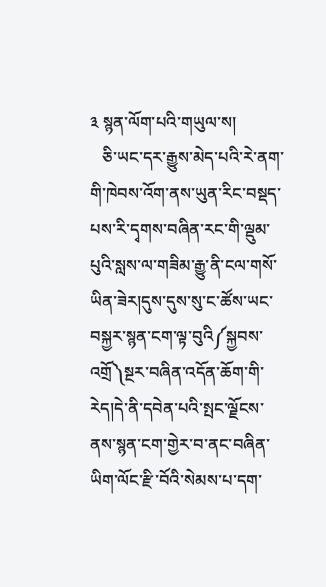༣ སྙན་ལོག་པའི་གཡུལ་ས།
   ཅི་ཡང་དར་རྒྱུས་མེད་པའི་རེ་ནག་གི་ཁེབས་འོག་ནས་ཡུན་རིང་བསྡད་པས་རི་དྭགས་བཞིན་རང་གི་ལྡུམ་པུའི་སླས་ལ་གཟིམ་རྒྱུ་ནི་ངལ་གསོ་ཡིན་ཟེར།དུས་དུས་སུ་ང་ཚོས་ཡང་བསྐྱར་སྙན་ངག་ལྟ་བུའི༼སྐྱབས་འགྲོ༽སྔར་བཞིན་འདོན་ཆོག་གི་རེད།དེ་ནི་དབེན་པའི་སྤང་ལྗོངས་ནས་སྙན་ངག་གྱེར་བ་ནང་བཞིན་ཡིག་ལོང་རྫི་བོའི་སེམས་པ་དག་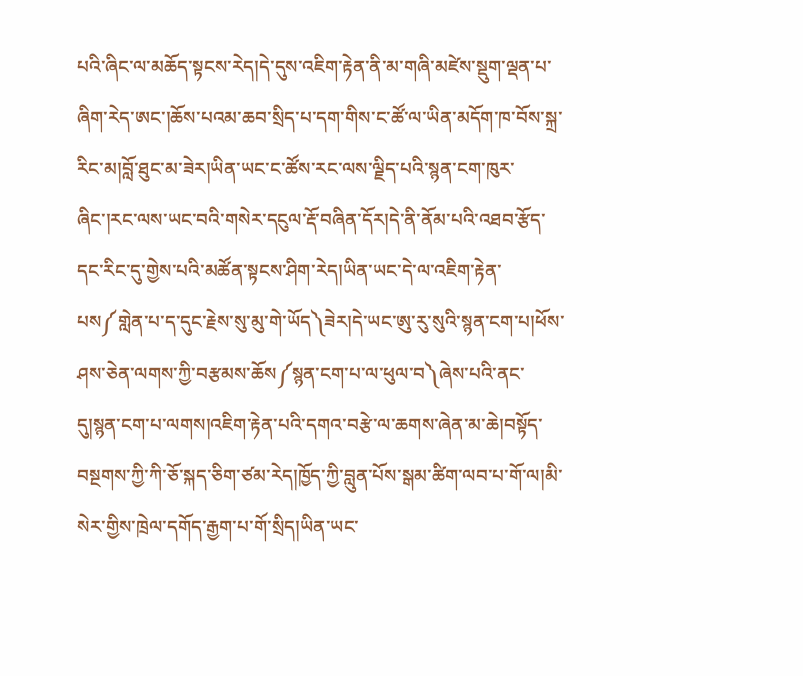པའི་ཞིང་ལ་མཆོད་སྟངས་རེད།དེ་དུས་འཇིག་རྟེན་ནི་མ་གཞི་མཛེས་སྡུག་ལྡན་པ་ཞིག་རེད་ཨང་།ཆོས་པའམ་ཆབ་སྲིད་པ་དག་གིས་ང་ཚོ་ལ་ཡིན་མདོག་ཁ་བོས་སྐྲ་རིང་མ།བློ་ཐུང་མ་ཟེར།ཡིན་ཡང་ང་ཚོས་རང་ལས་ལྗིད་པའི་སྙན་ངག་ཁུར་ཞིང་།རང་ལས་ཡང་བའི་གསེར་དངུལ་རྡོ་བཞིན་དོར།དེ་ནི་ནོམ་པའི་འཐབ་རྩོད་དང་རིང་དུ་གྱེས་པའི་མཚོན་སྟངས་ཤིག་རེད།ཡིན་ཡང་དེ་ལ་འཇིག་རྟེན་པས༼གླེན་པ་ད་དུང་རྗེས་སུ་མུ་གེ་ཡོད༽ཟེར།དེ་ཡང་ཨུ་རུ་སུའི་སྙན་ངག་པ།ཕོས་ཤས་ཅེན་ལགས་ཀྱི་བརྩམས་ཆོས༼སྙན་ངག་པ་ལ་ཕུལ་བ༽ཞེས་པའི་ནང་དུ།སྙན་ངག་པ་ལགས།འཇིག་རྟེན་པའི་དགའ་བརྩེ་ལ་ཆགས་ཞེན་མ་ཆེ།བསྟོད་བསྔགས་ཀྱི་ཀི་ཅོ་སྐད་ཅིག་ཙམ་རེད།ཁྱོད་ཀྱི་བླུན་པོས་སྒམ་ཚིག་ལབ་པ་གོ་ལ།མི་སེར་གྱིས་ཁྲེལ་དགོད་རྒྱག་པ་གོ་སྲིད།ཡིན་ཡང་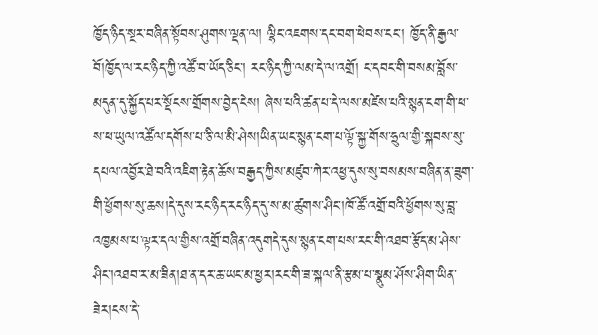ཁྱོད་ཉིད་སྔར་བཞིན་སྟོབས་ཤུགས་ལྡན་ལ། ལྷིང་འཇགས་དང་བག་ཕེབས་ངང་། ཁྱོད་ནི་རྒྱལ་བོ།ཁྱོད་ལ་རང་ཉིད་ཀྱི་འཚོ་བ་ཡོད་ཅིང་། རང་ཉིད་ཀྱི་ལམ་དེ་ལ་འགྲོ། ང་དབང་གི་བསམ་བློས་མདུན་དུ་སྐྱོད་པར་སྡོངས་གྲོགས་བྱེད་ངེས། ཞེས་པའི་ཚན་པ་དེ་ལས་མཛེས་པའི་སྙན་ངག་གི་ཕ་ས་ཕ་ཡུལ་འཚོལ་དགོས་པ་ཅི་ལ་མི་ཤེས།ཡིན་ཡང་སྙན་ངག་པ་ལྟོ་སྐྱ་གོས་ཧྲུལ་གྱི་སྐབས་སུ་དཔལ་འབྱོར་ཐེ་བའི་འཇིག་རྟེན་ཆོས་བརྒྱད་ཀྱིས་མཛུབ་ཀེར་འཕྱ་དུས་སུ་བསམས་བཞིན་ན་ཟུག་གི་ཕྱོགས་སུ་ཆས།དེ་དུས་རང་ཉིད་རང་ཉིད་དུ་ས་མ་ཚུགས་ཤིང་།ཁོ་ཚོ་འགྲོ་བའི་ཕྱོགས་སུ་བླ་འཁྱམས་པ་ལྟར་དལ་གྱིས་འགྲོ་བཞིན་འདུགདེ་དུས་སྙན་ངག་པས་རང་གི་འཐབ་རྩོད་མ་ཤེས་ཤིང་།འཐབ་ར་མ་ཟིན།ཐ་ན་དར་ཆ་ཡང་མ་ཕྱར།རང་གི་ཟ་སྐལ་ནི་རྩམ་པ་སྣུམ་ཤོས་ཤིག་ཡིན་ཟེར།ངས་དེ་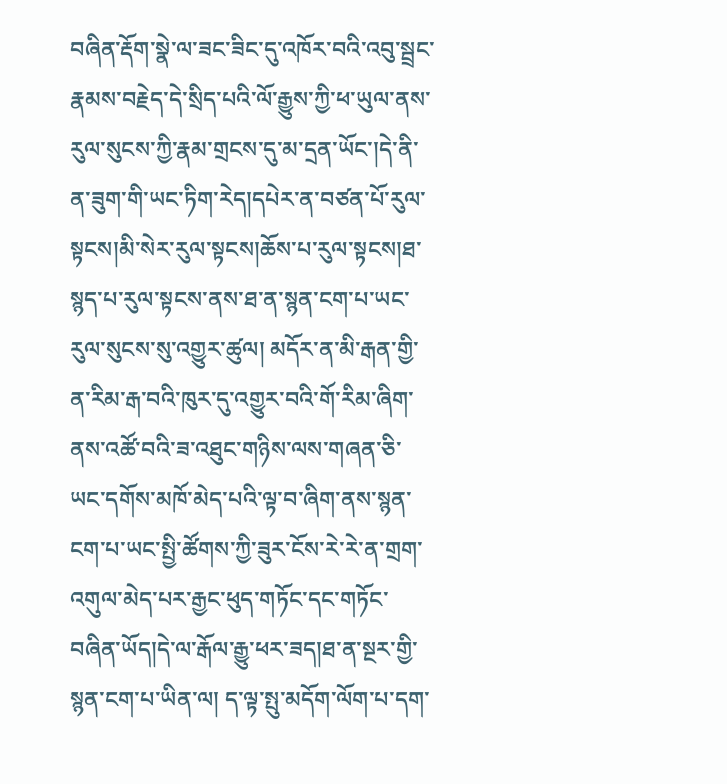བཞིན་རྡོག་སྣེ་ལ་ཟང་ཟིང་དུ་འཁོར་བའི་འབུ་སྦྲང་རྣམས་བརྗེད་དེ་སྲིད་པའི་ལོ་རྒྱུས་ཀྱི་ཕ་ཡུལ་ནས་རུལ་སུངས་ཀྱི་རྣམ་གྲངས་དུ་མ་དྲན་ཡོང་།དེ་ནི་ན་ཟུག་གི་ཡང་ཏིག་རེད།དཔེར་ན་བཙན་པོ་རུལ་སྟངས།མི་སེར་རུལ་སྟངས།ཆོས་པ་རུལ་སྟངས།ཐ་སྙད་པ་རུལ་སྟངས་ནས་ཐ་ན་སྙན་ངག་པ་ཡང་རུལ་སུངས་སུ་འགྱུར་ཚུལ། མདོར་ན་མི་རྒན་གྱི་ན་རིམ་རྒ་བའི་ཁུར་དུ་འགྱུར་བའི་གོ་རིམ་ཞིག་ནས་འཚོ་བའི་ཟ་འཐུང་གཉིས་ལས་གཞན་ཅི་ཡང་དགོས་མཁོ་མེད་པའི་ལྟ་བ་ཞིག་ནས་སྙན་ངག་པ་ཡང་སྤྱི་ཚོགས་ཀྱི་ཟུར་ངོས་རེ་རེ་ན་གྲག་འགུལ་མེད་པར་རྒྱང་ཕུད་གཏོང་དང་གཏོང་བཞིན་ཡོད།དེ་ལ་རྒོལ་རྒྱུ་ཕར་ཟད།ཐ་ན་སྔར་གྱི་སྙན་ངག་པ་ཡིན་ལ། ད་ལྟ་སྤུ་མདོག་ལོག་པ་དག་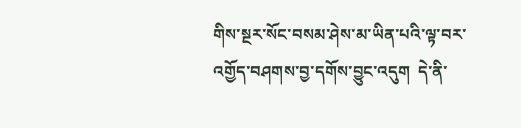གིས་སྔར་སོང་བསམ་ཤེས་མ་ཡིན་པའི་ལྟ་བར་འགྱོད་བཤགས་བྱ་དགོས་བྱུང་འདུག  དེ་ནི་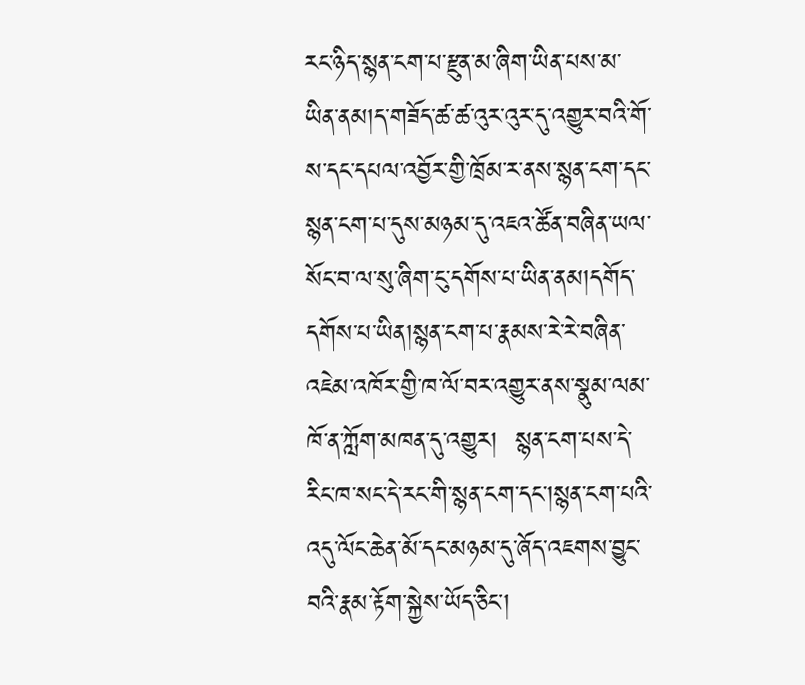རང་ཉིད་སྙན་ངག་པ་རྫུན་མ་ཞིག་ཡིན་པས་མ་ཡིན་ནམ།ད་གཟོད་ཚ་ཚ་འུར་འུར་དུ་འགྱུར་བའི་གོ་ས་དང་དཔལ་འབྱོར་གྱི་ཁྲོམ་ར་ནས་སྙན་ངག་དང་སྙན་ངག་པ་དུས་མཉམ་དུ་འཇའ་ཚོན་བཞིན་ཡལ་སོང་བ་ལ་སུ་ཞིག་ངུ་དགོས་པ་ཡིན་ནམ།དགོད་དགོས་པ་ཡིན།སྙན་ངག་པ་རྣམས་རེ་རེ་བཞིན་འཇེམ་འཁོར་གྱི་ཁ་ལོ་བར་འགྱུར་ནས་སྣུམ་ལམ་ཁོ་ན་ཀློག་མཁན་དུ་འགྱུར།  སྙན་ངག་པས་དེ་རིང་ཁ་སང་དེ་རང་གི་སྙན་ངག་དང་།སྙན་ངག་པའི་འདུ་ལོང་ཆེན་མོ་དང་མཉམ་དུ་ཞོད་འཇགས་བྱུང་བའི་རྣམ་རྟོག་སྐྱེས་ཡོད་ཅིང་།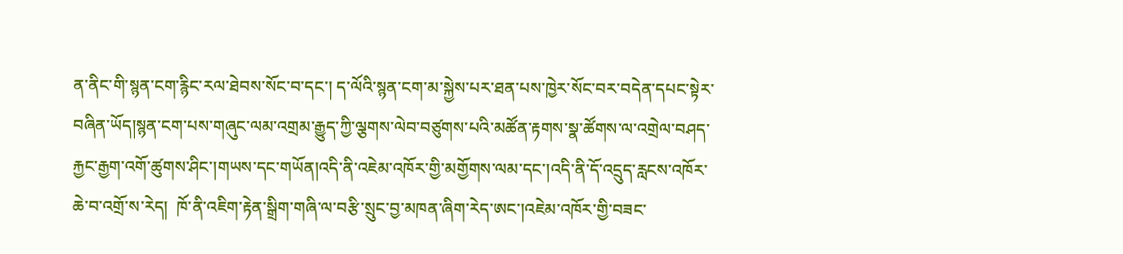ན་ནིང་གི་སྙན་ངག་རྙིང་རལ་ཐེབས་སོང་བ་དང་། ད་ལོའི་སྙན་ངག་མ་སྐྱེས་པར་ཐན་པས་ཁྱེར་སོང་བར་བདེན་དཔང་སྟེར་བཞིན་ཡོད།སྙན་ངག་པས་གཞུང་ལམ་འགྲམ་རྒྱུད་ཀྱི་ལྕགས་ལེབ་བཙུགས་པའི་མཚོན་རྟགས་སྣ་ཚོགས་ལ་འགྲེལ་བཤད་རྐྱང་རྒྱག་འགོ་ཚུགས་ཤིང་།གཡས་དང་གཡོན།འདི་ནི་འཇེམ་འཁོར་གྱི་མགྱོགས་ལམ་དང་།འདི་ནི་དོ་འདྲུད་རླངས་འཁོར་ཆེ་བ་འགྲོ་ས་རེད།  ཁོ་ནི་འཇིག་རྟེན་སྒྲིག་གཞི་ལ་བརྩི་སྲུང་བྱ་མཁན་ཞིག་རེད་ཨང་།འཇེམ་འཁོར་གྱི་བཟང་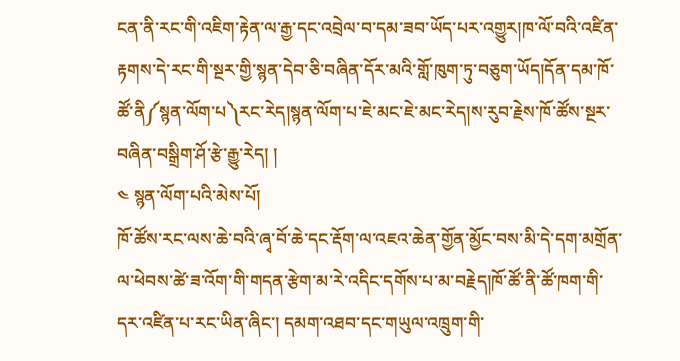ངན་ནི་རང་གི་འཇིག་རྟེན་ལ་རྒྱ་དང་འབྲེལ་བ་དམ་ཟབ་ཡོད་པར་འགྱུར།ཁ་ལོ་བའི་འཛིན་རྟགས་དེ་རང་གི་སྔར་གྱི་སྙན་དེབ་ཅི་བཞིན་དོར་མའི་གློ་ཁུག་ཏུ་བཅུག་ཡོད།དོན་དམ་ཁོ་ཚོ་ནི༼སྙན་ལོག་པ༽རང་རེད།སྙན་ལོག་པ་ཇེ་མང་ཇེ་མང་རེད།ས་རུབ་རྗེས་ཁོ་ཚོས་སྔར་བཞིན་བསྒྲིག་ཤོ་རྩེ་རྒྱུ་རེད། །
༤ སྙན་ལོག་པའི་མེས་པོ།
ཁོ་ཚོས་རང་ལས་ཆེ་བའི་ཞྭ་བོ་ཆེ་དང་རྡོག་ལ་འཇའ་ཆེན་གྱོན་མྱོང་བས་མི་དེ་དག་མགྲོན་ལ་ཕེབས་ཚེ་ཟ་འོག་གི་གདན་རྩེག་མ་རེ་འདིང་དགོས་པ་མ་བརྗེད།ཁོ་ཚོ་ནི་ཚོ་ཁག་གི་དར་འཛིན་པ་རང་ཡིན་ཞིང་། དམག་འཐབ་དང་གཡུལ་འཁྲུག་གི་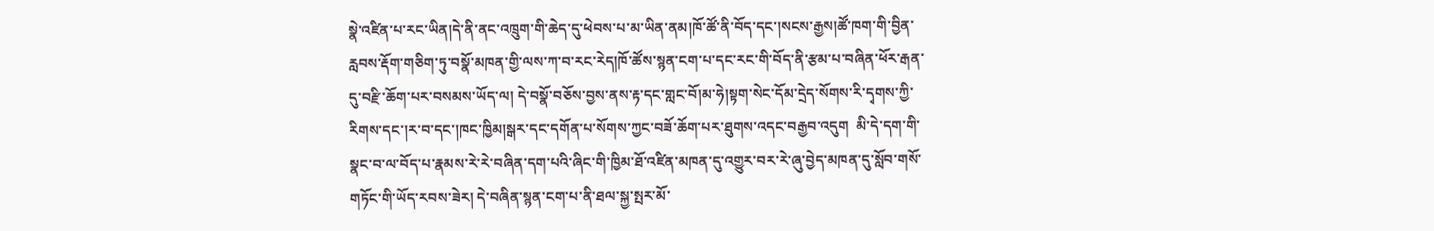སྣེ་འཛིན་པ་རང་ཡིན།དེ་ནི་ནང་འཁྲུག་གི་ཆེད་དུ་ཕེབས་པ་མ་ཡིན་ནམ།ཁོ་ཚོ་ནི་བོད་དང་།སངས་རྒྱས།ཚོ་ཁག་གི་བྱིན་རླབས་རྡོག་གཅིག་ཏུ་བསྣོ་མཁན་གྱི་ལས་ཀ་བ་རང་རེད།ཁོ་ཚོས་སྙན་ངག་པ་དང་རང་གི་བོད་ནི་རྩམ་པ་བཞིན་ཕོར་རྒན་དུ་བརྫི་ཆོག་པར་བསམས་ཡོད་ལ། དེ་བསྣོ་བཅོས་བྱས་ནས་རྟ་དང་གླང་བོ།མ་ཧེ།སྟག་སེང་དོམ་དྲེད་སོགས་རི་དྭགས་ཀྱི་རིགས་དང་།ར་བ་དང་།ཁང་ཁྱིམ།སྒར་དང་དགོན་པ་སོགས་ཀྱང་བཟོ་ཆོག་པར་ཐུགས་འདང་བརྒྱབ་འདུག  མི་དེ་དག་གི་སྣང་བ་ལ་བོད་པ་རྣམས་རེ་རེ་བཞིན་དག་པའི་ཞིང་གི་ཁྱིམ་ཐོ་འཛིན་མཁན་དུ་འགྱུར་བར་རེ་ཞུ་བྱེད་མཁན་དུ་སློབ་གསོ་གཏོང་གི་ཡོད་རབས་ཟེར། དེ་བཞིན་སྙན་ངག་པ་ནི་ཐལ་སྐྱ་སྤར་མོ་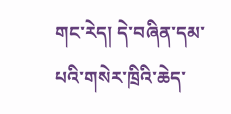གང་རེད། དེ་བཞིན་དམ་པའི་གསེར་ཁྲིའི་ཆེད་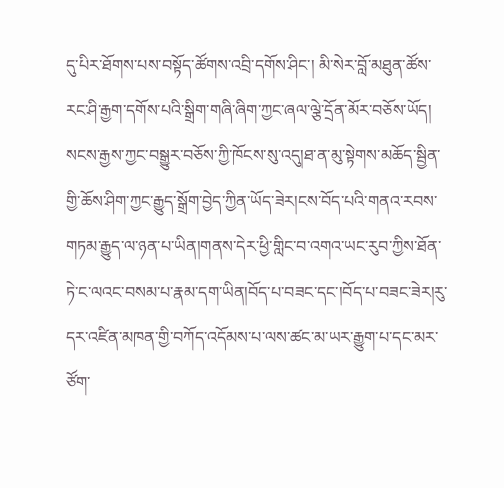དུ་པིར་ཐོགས་པས་བསྟོད་ཚོགས་འབྲི་དགོས་ཤིང་། མི་སེར་བློ་མཐུན་ཚོས་རང་ཤི་རྒྱག་དགོས་པའི་སྒྲིག་གཞི་ཞིག་ཀྱང་ཞལ་ལྕེ་དྲོན་མོར་བཅོས་ཡོད། སངས་རྒྱས་ཀྱང་བསྒྱུར་བཅོས་ཀྱི་ཁོངས་སུ་འདུ།ཐ་ན་མུ་སྟེགས་མཆོད་སྦྱིན་གྱི་ཆོས་ཤིག་ཀྱང་རྒྱུད་སྒྲོག་བྱེད་ཀྱིན་ཡོད་ཟེར།ངས་བོད་པའི་གནའ་རབས་གཏམ་རྒྱུད་ལ་ཉན་པ་ཡིན།གནས་དེར་ཕྱི་གླིང་བ་འགའ་ཡང་རུབ་ཀྱིས་ཐོན་ཏེ་ང་ལའང་བསམ་པ་རྣམ་དག་ཡིན།བོད་པ་བཟང་དང་།བོད་པ་བཟང་ཟེར།རུ་དར་འཛིན་མཁན་གྱི་བཀོད་འདོམས་པ་ལས་ཚང་མ་ཡར་རྒྱུག་པ་དང་མར་ཙོག་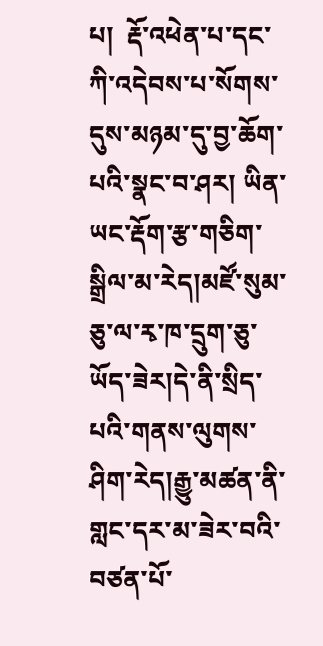པ།  རྡོ་འཕེན་པ་དང་ཀི་འདེབས་པ་སོགས་དུས་མཉམ་དུ་བྱ་ཆོག་པའི་སྣང་བ་ཤར། ཡིན་ཡང་རྡོག་རྩ་གཅིག་སྒྲིལ་མ་རེད།མཛོ་སུམ་ཅུ་ལ་རྭ་ཁ་དྲུག་ཅུ་ཡོད་ཟེར།དེ་ནི་སྲིད་པའི་གནས་ལུགས་ཤིག་རེད།རྒྱུ་མཚན་ནི་གླང་དར་མ་ཟེར་བའི་བཙན་པོ་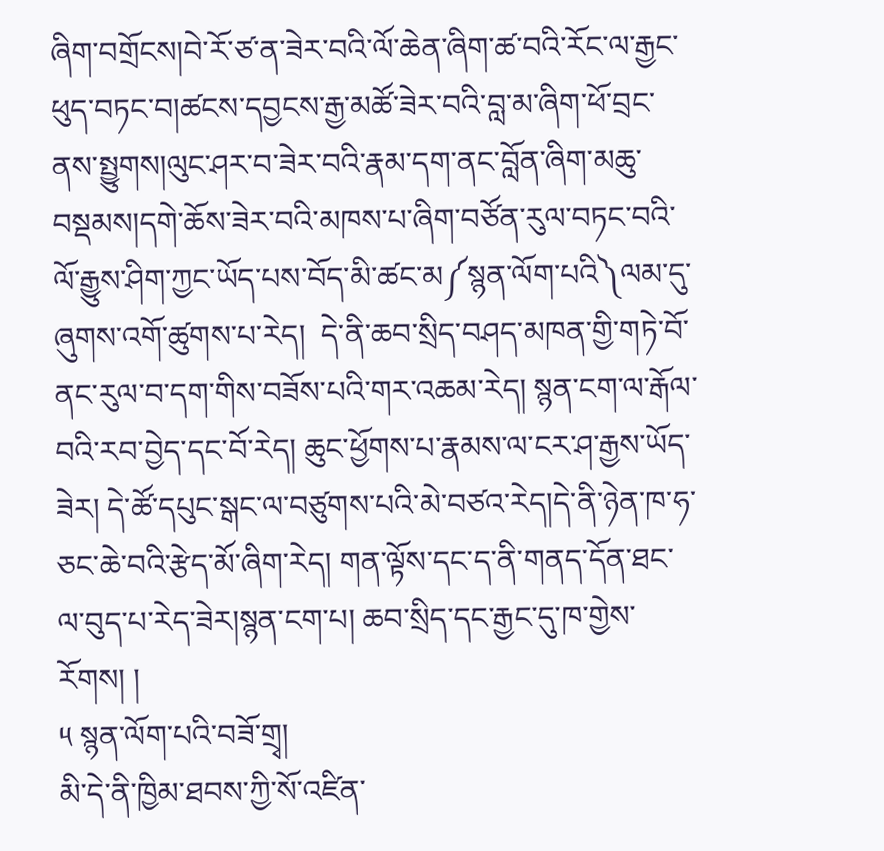ཞིག་བགྲོངས།བེ་རོ་ཙ་ན་ཟེར་བའི་ལོ་ཆེན་ཞིག་ཚ་བའི་རོང་ལ་རྒྱང་ཕུད་བཏང་བ།ཚངས་དབྱངས་རྒྱ་མཚོ་ཟེར་བའི་བླ་མ་ཞིག་ཕོ་བྲང་ནས་སྤྱུགས།ལུང་ཤར་བ་ཟེར་བའི་རྣམ་དག་ནང་བློན་ཞིག་མཆུ་བསྡམས།དགེ་ཆོས་ཟེར་བའི་མཁས་པ་ཞིག་བཙོན་རུལ་བཏང་བའི་ལོ་རྒྱུས་ཤིག་ཀྱང་ཡོད་པས་བོད་མི་ཚང་མ༼སྙན་ལོག་པའི༽ལམ་དུ་ཞུགས་འགོ་ཚུགས་པ་རེད།  དེ་ནི་ཆབ་སྲིད་བཤད་མཁན་གྱི་གཏེ་བོ་ནང་རུལ་བ་དག་གིས་བཟོས་པའི་གར་འཆམ་རེད། སྙན་ངག་ལ་རྒོལ་བའི་རབ་བྱེད་དང་བོ་རེད། ཆུང་ཕྱོགས་པ་རྣམས་ལ་ངར་ཤ་རྒྱས་ཡོད་ཟེར། དེ་ཚོ་དཔུང་སྒང་ལ་བཙུགས་པའི་མེ་བཙའ་རེད།དེ་ནི་ཉེན་ཁ་ཧ་ཅང་ཆེ་བའི་རྩེད་མོ་ཞིག་རེད། གན་ལྟོས་དང་ད་ནི་གནད་དོན་ཐང་ལ་བུད་པ་རེད་ཟེར།སྙན་ངག་པ། ཆབ་སྲིད་དང་རྒྱང་དུ་ཁ་གྱེས་རོགས། །
༥ སྙན་ལོག་པའི་བཟོ་གྲྭ།
མི་དེ་ནི་ཁྱིམ་ཐབས་ཀྱི་སོ་འཛིན་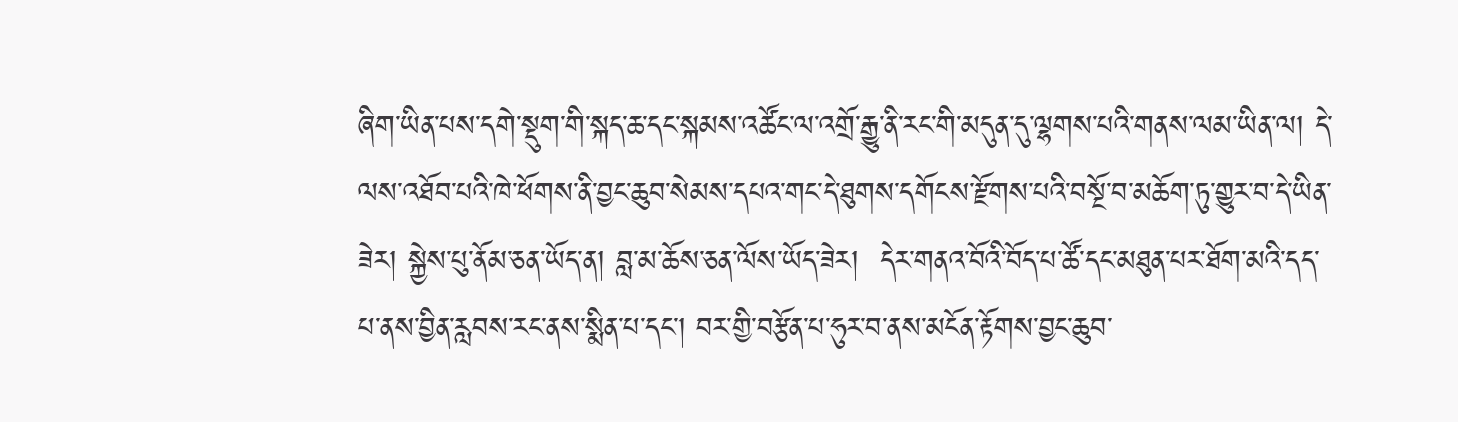ཞིག་ཡིན་པས་དགེ་སྡུག་གི་སྐད་ཆ་དང་སྐམས་འཚོང་ལ་འགྲོ་རྒྱུ་ནི་རང་གི་མདུན་དུ་ལྷགས་པའི་གནས་ལམ་ཡིན་ལ། དེ་ལས་འཐོབ་པའི་ཁེ་ཕོགས་ནི་བྱང་ཆུབ་སེམས་དཔའ་གང་དེ་ཐུགས་དགོངས་རྫོགས་པའི་བསྔོ་བ་མཆོག་ཏུ་གྱུར་བ་དེ་ཡིན་ཟེར། སྐྱེས་པུ་ནོམ་ཅན་ཡོད་ན། བླ་མ་ཆོས་ཅན་ལོས་ཡོད་ཟེར།  དེར་གནའ་བོའི་བོད་པ་ཚོ་དང་མཐུན་པར་ཐོག་མའི་དད་པ་ནས་བྱིན་རླབས་རང་ནས་སྨིན་པ་དང་། བར་གྱི་བརྩོན་པ་ཧུར་བ་ནས་མངོན་རྟོགས་བྱང་ཆུབ་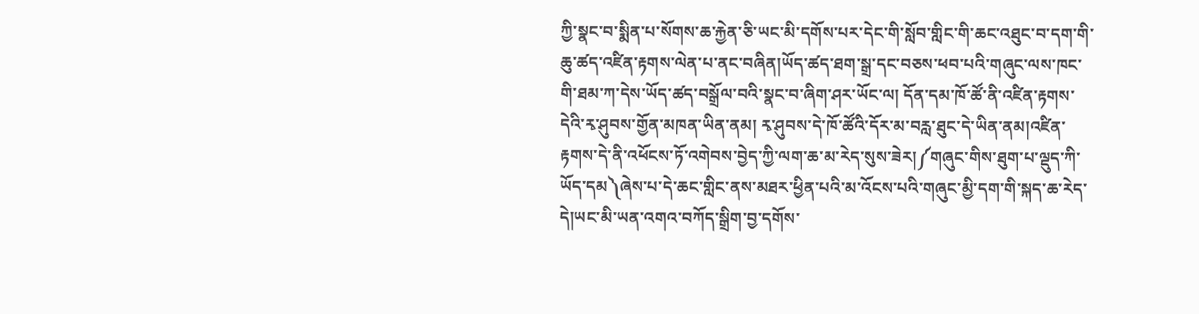ཀྱི་སྣང་བ་སྨིན་པ་སོགས་ཆ་རྐྱེན་ཅི་ཡང་མི་དགོས་པར་དེང་གི་སློབ་གླིང་གི་ཆང་འཐུང་བ་དག་གི་ཆུ་ཚད་འཛིན་རྟགས་ལེན་པ་ནང་བཞིན།ཡོད་ཚད་ཐག་སྒྲ་དང་བཅས་ཕབ་པའི་གཞུང་ལས་ཁང་གི་ཐམ་ཀ་དེས་ཡོད་ཚད་བསྒྲོལ་བའི་སྣང་བ་ཞིག་ཤར་ཡོང་ལ། དོན་དམ་ཁོ་ཚོ་ནི་འཛིན་རྟགས་དེའི་རྭ་ཤུབས་གྱོན་མཁན་ཡིན་ནམ། རྭ་ཤུབས་དེ་ཁོ་ཚོའི་དོར་མ་བརླ་ཐུང་དེ་ཡིན་ནམ།འཛིན་རྟགས་དེ་ནི་འཕོངས་ཏོ་འགེབས་བྱེད་ཀྱི་ལག་ཆ་མ་རེད་སུས་ཟེར།༼གཞུང་གིས་ཐུག་པ་ལྡུད་ཀི་ཡོད་དམ༽ཞེས་པ་དེ་ཆང་གླིང་ནས་མཐར་ཕྱིན་པའི་མ་འོངས་པའི་གཞུང་མྱི་དག་གི་སྐད་ཆ་རེད་དེ།ཡང་མི་ཡན་འགའ་བཀོད་སྒྲིག་བྱ་དགོས་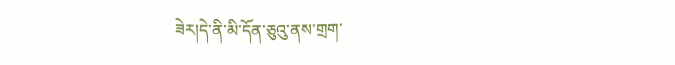ཟེར།དེ་ནི་མི་དོན་ཅུའུ་ནས་གྲག་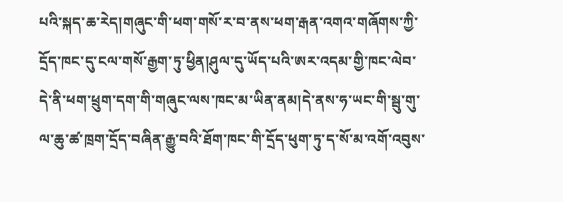པའི་སྐད་ཆ་རེད།གཞུང་གི་ཕག་གསོ་ར་བ་ནས་ཕག་རྒན་འགའ་གཞོགས་ཀྱི་དྲོད་ཁང་དུ་ངལ་གསོ་རྒྱག་ཏུ་ཕྱིན།ཤུལ་དུ་ཡོད་པའི་ཨར་འདམ་གྱི་ཁང་ལེབ་དེ་ནི་ཕག་ཕྲུག་དག་གི་གཞུང་ལས་ཁང་མ་ཡིན་ནམ།དེ་ནས་ཧ་ཡང་གི་སྦུ་གུ་ལ་ཆུ་ཚ་ཁྲག་དྲོད་བཞིན་རྒྱུ་བའི་ཐོག་ཁང་གི་དྲོད་ཕུག་ཏུ་ད་སོ་མ་འགོ་འབུས་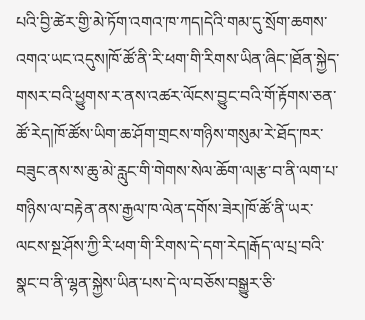པའི་བྱི་ཚེར་གྱི་མེ་ཏོག་འགའ་ཁ་ཀད།དེའི་གམ་དུ་སྲོག་ཆགས་འགའ་ཡང་འདུས།ཁོ་ཚོ་ནི་རི་ཕག་གི་རིགས་ཡིན་ཞིང་།ཐོན་སྐྱེད་གསར་བའི་ཕྱུགས་ར་ནས་འཚར་ལོངས་བྱུང་བའི་གོ་རྟོགས་ཅན་ཚོ་རེད།ཁོ་ཚོས་ཡིག་ཆ་ཤོག་གྲངས་གཉིས་གསུམ་རེ་ཐོད་ཁར་བཟུང་ནས་ས་ཆུ་མེ་རླུང་གི་གེགས་སེལ་ཆོག་ལ།རྩ་བ་ནི་ལག་པ་གཉིས་ལ་བརྟེན་ནས་རྒྱལ་ཁ་ལེན་དགོས་ཟེར།ཁོ་ཚོ་ནི་ཡར་ལངས་སྔ་ཤོས་ཀྱི་རི་ཕག་གི་རིགས་དེ་དག་རེད།རྒོད་ལ་པྲ་བའི་སྣང་བ་ནི་ལྷན་སྐྱེས་ཡིན་པས་དེ་ལ་བཅོས་བསྒྱུར་ཅི་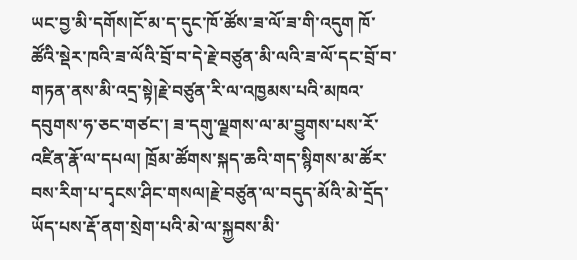ཡང་བྱ་མི་དགོས།ངོ་མ་ད་དུང་ཁོ་ཚོས་ཟ་ལོ་ཟ་གི་འདུག ཁོ་ཚོའི་སྡེར་ཁའི་ཟ་ལོའི་བྲོ་བ་དེ་རྗེ་བཙུན་མི་ལའི་ཟ་ལོ་དང་བྲོ་བ་གཏན་ནས་མི་འདྲ་སྟེ།རྗེ་བཙུན་རི་ལ་འཁྱམས་པའི་མཁའ་དབུགས་ཧ་ཅང་གཙང་། ཟ་དགུ་ལྗགས་ལ་མ་བྱུགས་པས་རོ་འཛིན་རྣོ་ལ་དཔལ། ཁྲོམ་ཚོགས་སྐད་ཆའི་གད་སྙིགས་མ་ཚོར་བས་རིག་པ་དྭངས་ཤིང་གསལ།རྗེ་བཙུན་ལ་བདུད་མོའི་མེ་དྲོད་ཡོད་པས་རྡོ་ནག་སྲེག་པའི་མེ་ལ་སྐྱབས་མི་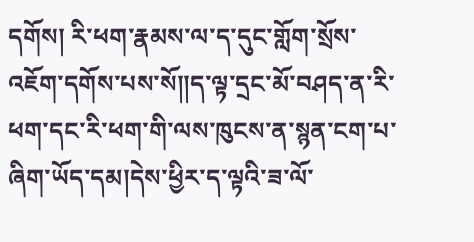དགོས། རི་ཕག་རྣམས་ལ་ད་དུང་གློག་སྲོས་འཇོག་དགོས་པས་སོ༎ད་ལྟ་དྲང་མོ་བཤད་ན་རི་ཕག་དང་རི་ཕག་གི་ལས་ཁུངས་ན་སྙན་ངག་པ་ཞིག་ཡོད་དམ།དེས་ཕྱིར་ད་ལྟའི་ཟ་ལོ་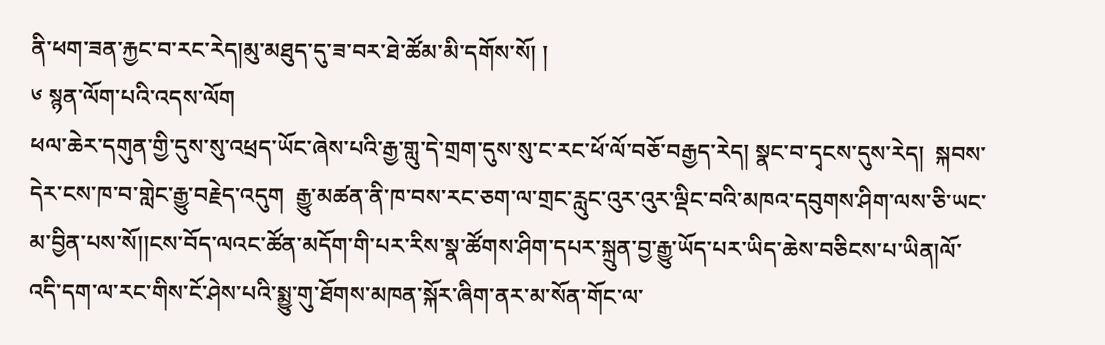ནི་ཕག་ཟན་རྐྱང་བ་རང་རེད།མུ་མཐུད་དུ་ཟ་བར་ཐེ་ཚོམ་མི་དགོས་སོ། །
༦ སྙན་ལོག་པའི་འདས་ལོག
ཕལ་ཆེར་དགུན་གྱི་དུས་སུ་འཕྲད་ཡོང་ཞེས་པའི་རྒྱ་གླུ་དེ་གྲག་དུས་སུ་ང་རང་ཕོ་ལོ་བཅོ་བརྒྱད་རེད། སྣང་བ་དྭངས་དུས་རེད།  སྐབས་དེར་ངས་ཁ་བ་གླེང་རྒྱུ་བརྗེད་འདུག  རྒྱུ་མཚན་ནི་ཁ་བས་རང་ཅག་ལ་གྲང་རླུང་འུར་འུར་ལྡིང་བའི་མཁའ་དབུགས་ཤིག་ལས་ཅི་ཡང་མ་བྱིན་པས་སོ།།ངས་བོད་ལའང་ཚོན་མདོག་གི་པར་རིས་སྣ་ཚོགས་ཤིག་དཔར་སྐྲུན་བྱ་རྒྱུ་ཡོད་པར་ཡིད་ཆེས་བཅིངས་པ་ཡིན།ལོ་འདི་དག་ལ་རང་གིས་ངོ་ཤེས་པའི་སྨྱུ་གུ་ཐོགས་མཁན་སྐོར་ཞིག་ནར་མ་སོན་གོང་ལ་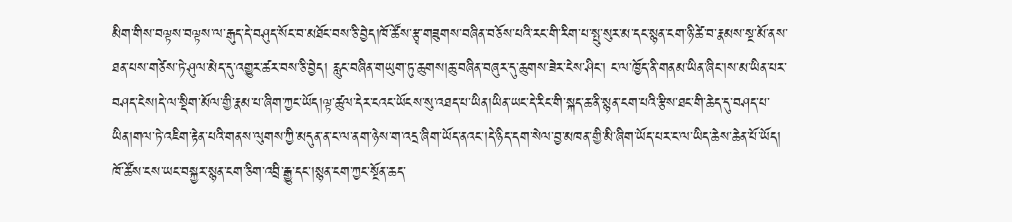མིག་གིས་བལྟས་བལྟས་ལ་རྒུད་དེ་བཤུད་སོང་བ་མཐོང་བས་ཅི་བྱེད།ཁོ་ཚོས་རྩྭ་གཟུགས་བཞིན་བཅོས་པའི་རང་གི་རིག་པ་སྤུ་སུར་མ་དང་སྙན་ངག་ཉི་ཚེ་བ་རྣམས་སྔ་མོ་ནས་ཐན་པས་གཙེས་ཏེ་ཤུལ་མེད་དུ་འགྱུར་ཚར་བས་ཅི་བྱེད། རླུང་བཞིན་གཡུག་ཏུ་ཆུགས།ཆུ་བཞིན་བཞུར་དུ་ཆུགས་ཟེར་ངེས་ཤིང་། ང་ལ་ཁྱོད་ནི་གནམ་ཡིན་ཞིང་།ས་མ་ཡིན་པར་བཤད་ངེས།དེ་ལ་སྡིག་མོལ་གྱི་རྣམ་པ་ཞིག་ཀྱང་ཡོད།ལྟ་ཚུལ་དེར་ངའང་ཡོངས་སུ་འཐད་པ་ཡིན།ཡིན་ཡང་དེ་རིང་གི་སྐད་ཆ་ནི་སྙན་ངག་པའི་རྩིས་ཐང་གི་ཆེད་དུ་བཤད་པ་ཡིན།གལ་ཏེ་འཇིག་རྟེན་པའི་གནས་ལུགས་ཀྱི་མདུན་ན་ང་ལ་ནག་ཉེས་ག་འདྲ་ཞིག་ཡོད་ནའང་།དེ་ཉིད་དག་སེལ་བྱ་མཁན་གྱི་མི་ཞིག་ཡོད་པར་ང་ལ་ཡིད་ཆེས་ཆེན་པོ་ཡོད། ཁོ་ཚོས་ངས་ཡང་བསྐྱར་སྙན་ངག་ཅིག་འབྲི་རྒྱུ་དང་།སྙན་ངག་ཀྱང་སྔོན་ཆད་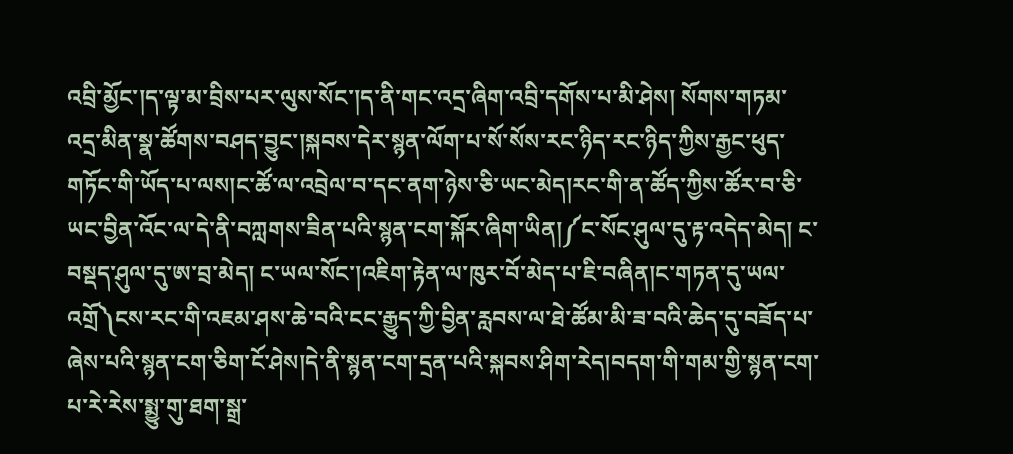འབྲི་མྱོང་།ད་ལྟ་མ་བྲིས་པར་ལུས་སོང་།ད་ནི་གང་འདྲ་ཞིག་འབྲི་དགོས་པ་མི་ཤེས། སོགས་གཏམ་འདྲ་མིན་སྣ་ཚོགས་བཤད་བྱུང་།སྐབས་དེར་སྙན་ལོག་པ་སོ་སོས་རང་ཉིད་རང་ཉིད་ཀྱིས་རྒྱང་ཕུད་གཏོང་གི་ཡོད་པ་ལས།ང་ཚོ་ལ་འབྲེལ་བ་དང་ནག་ཉེས་ཅི་ཡང་མེད།རང་གི་ན་ཚོད་ཀྱིས་ཚོར་བ་ཅི་ཡང་བྱིན་འོང་ལ་དེ་ནི་བཀླགས་ཟིན་པའི་སྙན་ངག་སྐོར་ཞིག་ཡིན།༼ང་སོང་ཤུལ་དུ་རྟ་འདེད་མེད། ང་བསྡད་ཤུལ་དུ་ཨ་བྲ་མེད། ང་ཡལ་སོང་།འཇིག་རྟེན་ལ་ཁུར་བོ་མེད་པ་ཇི་བཞིན།ང་གཏན་དུ་ཡལ་འགྲོ༽ངས་རང་གི་འཇམ་ཤས་ཆེ་བའི་ངང་རྒྱུད་ཀྱི་བྱིན་རླབས་ལ་ཐེ་ཚོམ་མི་ཟ་བའི་ཆེད་དུ་བཟོད་པ་ཞེས་པའི་སྙན་ངག་ཅིག་ངོ་ཤེས།དེ་ནི་སྙན་ངག་དྲན་པའི་སྐབས་ཤིག་རེད།བདག་གི་གམ་གྱི་སྙན་ངག་པ་རེ་རེས་སྨྱུ་གུ་ཐག་སྒྲ་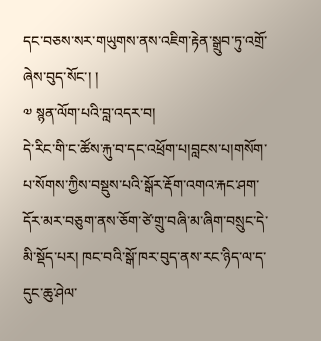དང་བཅས་སར་གཡུགས་ནས་འཇིག་རྟེན་སྒྲུབ་ཏུ་འགྲོ་ཞེས་བུད་སོང་། །
༧ སྙན་ལོག་པའི་བླ་འདར་བ།
དེ་རིང་གི་ང་ཚོས་རྐུ་བ་དང་འཕྲོག་པ།བླངས་པ།གསོག་པ་སོགས་ཀྱིས་བསྡུས་པའི་སྒོར་རྡོག་འགའ་རྐང་ཤག་དོར་མར་བཅུག་ནས་ཅོག་ཙེ་གྲུ་བཞི་མ་ཞིག་བསྲུང་དེ་མི་སྡོད་པར། ཁང་བའི་སྒོ་ཁར་བུད་ནས་རང་ཉིད་ལ་ད་དུང་ཆུ་ཤེལ་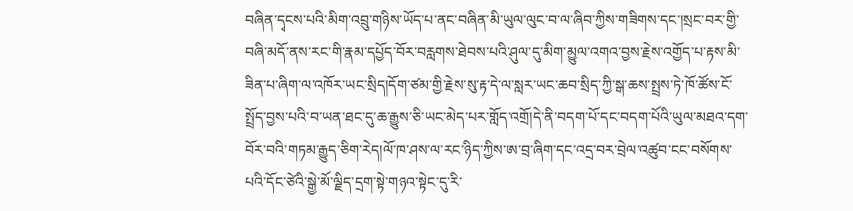བཞིན་དྭངས་པའི་མིག་འབྲུ་གཉིས་ཡོད་པ་ནང་བཞིན་མི་ཡུལ་ལུང་བ་ལ་ཞིབ་ཀྱིས་གཟིགས་དང་།སྲང་བར་གྱི་བཞི་མདོ་ནས་རང་གི་རྣམ་དཔྱོད་བོར་བརླགས་ཐེབས་པའི་ཤུལ་དུ་མིག་མྱུལ་འགའ་བྱས་རྗེས་འགྱོད་པ་རྟས་མི་ཟིན་པ་ཞིག་ལ་འཁོར་ཡང་སྲིད།དོག་ཙམ་གྱི་རྗེས་སུ་རྟ་དེ་ལ་སླར་ཡང་ཆབ་སྲིད་ཀྱི་སྒ་ཆས་སྤྲས་ཏེ་ཁོ་ཚོས་ངོ་སྤྲོད་བྱས་པའི་བ་ཡན་ཐང་དུ་ཆ་རྒྱུས་ཅི་ཡང་མེད་པར་གློད་འགྲོ།དེ་ནི་བདག་པོ་དང་བདག་པོའི་ཡུལ་མཐའ་དག་བོར་བའི་གཏམ་རྒྱུད་ཅིག་རེད།ལོ་ཁ་ཤས་ལ་རང་ཉིད་ཀྱིས་ཨ་བྲ་ཞིག་དང་འདྲ་བར་བྲེལ་འཚུབ་ངང་བསོགས་པའི་དོང་ཙེའི་སྒྱེ་མོ་ལྗིད་དྲག་སྟེ་གཉའ་སྟེང་དུ་རི་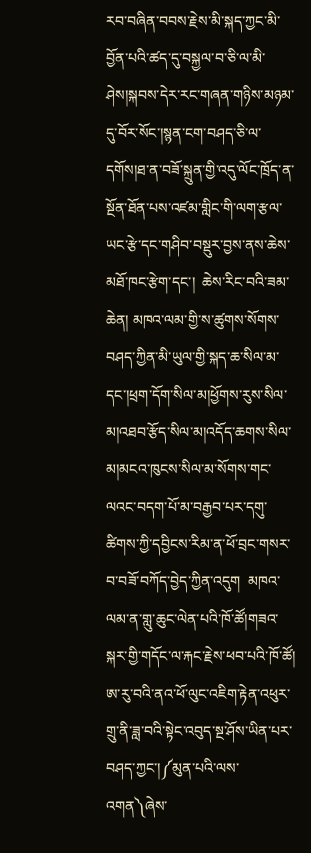རབ་བཞིན་བབས་རྗེས་མི་སྐད་ཀྱང་མི་བྱོན་པའི་ཚད་དུ་བསྐྱལ་བ་ཅི་ལ་མི་ཤེས།སྐབས་དེར་རང་གཞན་གཉིས་མཉམ་དུ་བོར་སོང་།སྙན་ངག་བཤད་ཅི་ལ་དགོས།ཐ་ན་བཟོ་སྐྲུན་གྱི་འདུ་ལོང་ཁྲོད་ན་སྔོན་ཐོན་པས་འཛམ་གླིང་གི་ལག་རྩལ་ཡང་རྩེ་དང་གཤིབ་བསྡུར་བྱས་ནས་ཆེས་མཐོ་ཁང་རྩེག་དང་།  ཆེས་རིང་བའི་ཟམ་ཆེན། མཁའ་ལམ་གྱི་ས་ཚུགས་སོགས་བཤད་ཀྱིན་མི་ཡུལ་གྱི་སྐད་ཆ་སིལ་མ་དང་།ཕྲག་དོག་སིལ་མ།ཕྱོགས་རུས་སིལ་མ།འཐབ་རྩོད་སིལ་མ།འདོད་ཆགས་སིལ་མ།མངའ་ཁུངས་སིལ་མ་སོགས་གང་ལའང་བདག་པོ་མ་བརྒྱབ་པར་དགུ་ཚིགས་ཀྱི་དབྱིངས་རིམ་ན་ཕོ་བྲང་གསར་བ་བཟོ་བཀོད་བྱེད་ཀྱིན་འདུག  མཁའ་ལམ་ན་གླུ་ཆུང་ལེན་པའི་ཁོ་ཚོ།གཟའ་སྐར་གྱི་གདོང་ལ་རྐང་རྗེས་ཕབ་པའི་ཁོ་ཚོ། ཨ་རུ་བའི་ནའ་ཕོ་ལུང་འཇིག་རྟེན་འཕུར་གྲུ་ནི་ཟླ་བའི་སྟེང་འབུད་སྔ་ཤོས་ཡིན་པར་བཤད་ཀྱང་།༼མུན་པའི་ལས་འགན༽ཞེས་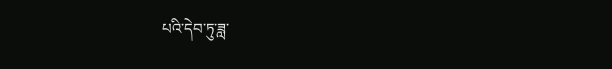པའི་དེབ་ཏུ་ཟླ་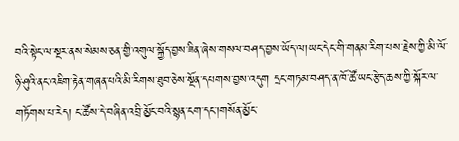བའི་སྟེང་ལ་སྔར་ནས་སེམས་ཅན་གྱི་འགུལ་སྐྱོད་བྱས་ཟིན་ཞེས་གསལ་བཤད་བྱས་ཡོད་ལ།ཡང་དེང་གི་གནམ་རིག་པས་རྗེས་ཀྱི་མི་ལོ་ཉི་ཤུའི་ནང་འཇིག་རྟེན་གཞན་པའི་མི་རིགས་ཐུབ་ཅེས་སྔོན་དཔགས་བྱས་འདུག དྲང་གཏམ་བཤད་ན་ཁོ་ཚོ་ཡང་རྩེད་ཆས་ཀྱི་སྐོར་ལ་གཏོགས་པ་རེད། ང་ཚོས་དེ་བཞིན་འབྲི་མྱོང་བའི་སྙན་ངག་དང་།གསོན་མྱོང་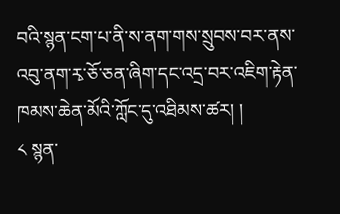བའི་སྙན་ངག་པ་ནི་ས་ནག་གས་སྲུབས་བར་ནས་འབུ་ནག་རྭ་ཅོ་ཅན་ཞིག་དང་འདྲ་བར་འཇིག་རྟེན་ཁམས་ཆེན་མོའི་ཀློང་དུ་འཐིམས་ཚར། །
༨ སྙན་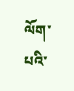ལོག་པའི་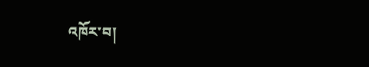འཁོར་བ།